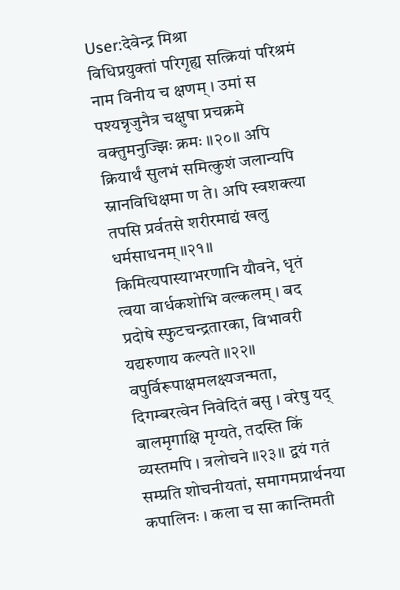User:देवेन्द्र मिश्रा
विधिप्रयुक्तां परिगृह्य सत्क्रियां परिश्रमं नाम विनीय च क्षणम् । उमां स पश्यन्नृजुनैत्र चक्षुषा प्रचक्रमे वक्तुमनुज्झिः क्रमः ॥२०॥ अपि क्रियार्थं सुलभं समित्कुशं जलान्यपि स्नानविधिक्षमा ण ते। अपि स्वशक्त्या तपसि प्रर्वतसे शरीरमाद्यं खलु धर्मसाधनम् ॥२१॥ किमित्यपास्याभरणानि यौवने, धृतं त्वया वार्धकशोभि वल्कलम् । बद प्रदोषे स्फुटचन्द्रतारका, विभावरी यद्यरुणाय कल्पते ॥२२॥ वपुर्विरूपाक्षमलक्ष्यजन्मता, दिगम्बरत्वेन निवेदितं बसु । वरेषु यद् बालमृगाक्षि मृग्यते, तदस्ति किं व्यस्तमपि । त्रलोचने ॥२३॥ द्वयं गतं सम्प्रति शोचनीयतां, समागमप्रार्थनया कपालिनः । कला च सा कान्तिमती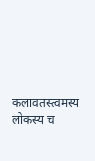कलावतस्त्वमस्य लोकस्य च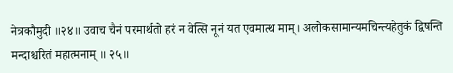नेत्रकौमुदी ॥२४॥ उवाच चैनं परमार्थतो हरं न वेत्सि नूनं यत एवमात्थ माम्। अलोकसामान्यमचिन्त्यहेतुकं द्विषन्ति मन्दाश्चरितं महात्मनाम् ॥ २५॥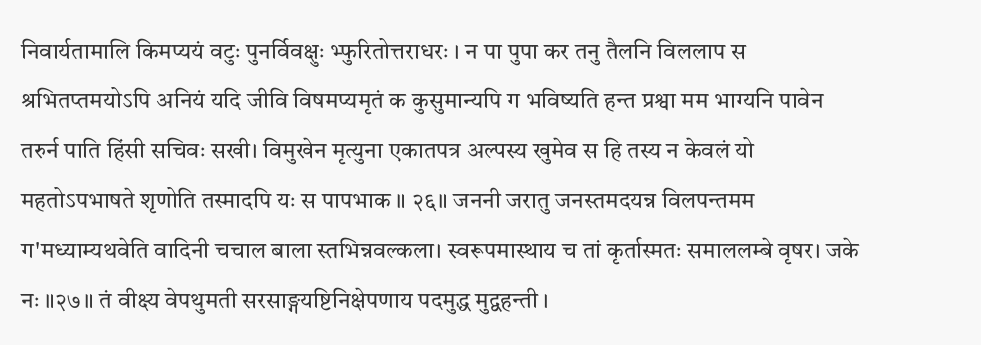निवार्यतामालि किमप्ययं वटुः पुनर्विवक्षुः भ्फुरितोत्तराधरः । न पा पुपा कर तनु तैलनि विललाप स श्रभितप्तमयोऽपि अनियं यदि जीवि विषमप्यमृतं क कुसुमान्यपि ग भविष्यति हन्त प्रश्वा मम भाग्यनि पावेन तरुर्न पाति हिंसी सचिवः सखी। विमुखेन मृत्युना एकातपत्र अल्पस्य खुमेव स हि तस्य न केवलं यो महतोऽपभाषते शृणोति तस्मादपि यः स पापभाक ॥ २६॥ जननी जरातु जनस्तमदयन्न विलपन्तमम ग'मध्याम्यथवेति वादिनी चचाल बाला स्तभिन्नवल्कला। स्वरूपमास्थाय च तां कृर्तास्मतः समाललम्बे वृषर। जके नः ॥२७॥ तं वीक्ष्य वेपथुमती सरसाङ्गयष्टिनिक्षेपणाय पदमुद्ध मुद्वहन्ती ।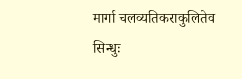मार्गा चलव्यतिकराकुलितेव सिन्धुः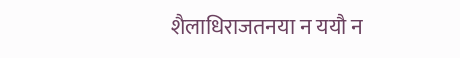शैलाधिराजतनया न ययौ न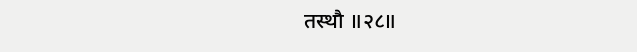तस्थौ ॥२८॥